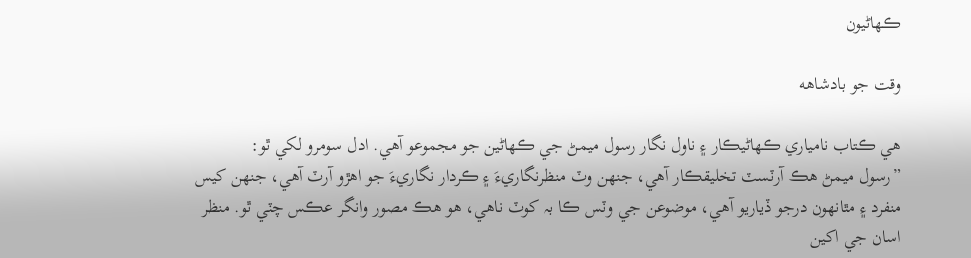ڪھاڻيون

وقت جو بادشاهه

ھي ڪتاب نامياري ڪھاڻيڪار ۽ ناول نگار رسول ميمڻ جي ڪھاڻين جو مجموعو آھي. ادل سومرو لکي ٿو:
”رسول ميمڻ هڪ آرٽسٽ تخليقڪار آهي، جنهن وٽ منظرنگاريءَ ۽ ڪردار نگاريءَ جو اهڙو آرٽ آهي، جنهن کيس منفرد ۽ مٿانهون درجو ڏياريو آهي، موضوعن جي وٽس ڪا بہ کوٽ ناهي، هو هڪ مصور وانگر عڪس چٽي ٿو. منظر اسان جي اکين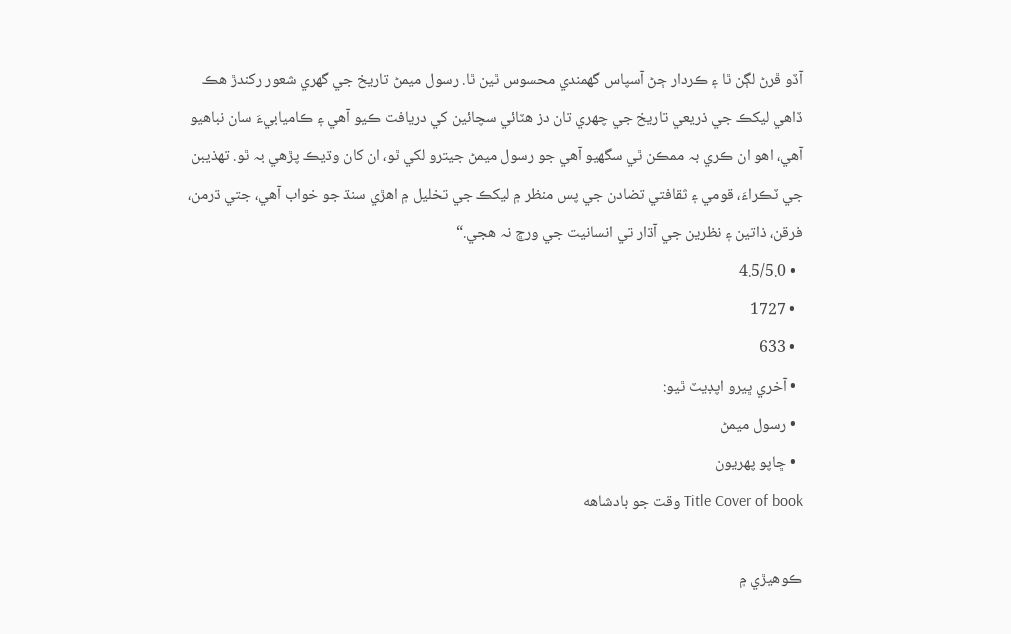آڏو ڦرڻ لڳن ٿا ۽ ڪردار ڄڻ آسپاس گهمندي محسوس ٿين ٿا. رسول ميمڻ تاريخ جي گھري شعور رکندڙ هڪ ڏاهي ليکڪ جي ذريعي تاريخ جي چهري تان دز هٽائي سچائين کي دريافت ڪيو آهي ۽ ڪاميابيءَ سان نباهيو آهي، اهو ان ڪري بہ ممڪن ٿي سگهيو آهي جو رسول ميمڻ جيترو لکي ٿو، ان کان وڌيڪ پڙهي بہ ٿو. تهذيبن جي ٽڪراءَ، قومي ۽ ثقافتي تضادن جي پس منظر ۾ ليکڪ جي تخليل ۾ اهڙي سنڌ جو خواب آهي، جتي ڌرمن، فرقن، ذاتين ۽ نظرين جي آڌار تي انسانيت جي ورڇ نہ هجي.“
  • 4.5/5.0
  • 1727
  • 633
  • آخري ڀيرو اپڊيٽ ٿيو:
  • رسول ميمڻ
  • ڇاپو پھريون
Title Cover of book وقت جو بادشاهه

ڪوهيڙي ۾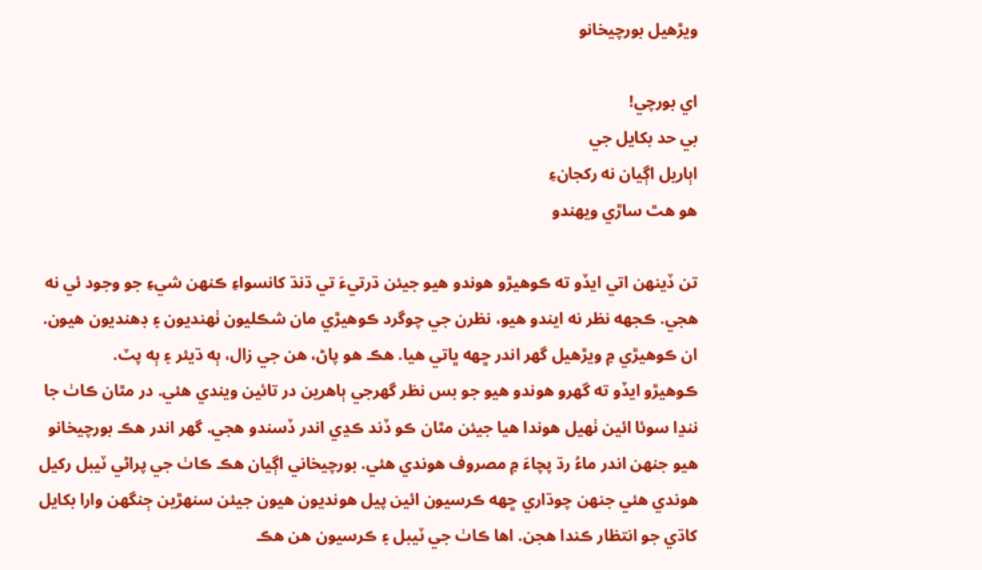ويڙهيل بورچيخانو

اي بورچي!
بي حد بکايل جي
اٻاريل اڳيان نه رکجانءِ
هو هٿ ساڙي ويهندو

تن ڏينهن اتي ايڏو ته ڪوهيڙو هوندو هيو جيئن ڌرتيءَ تي ڌنڌ کانسواءِ ڪنهن شيءِ جو وجود ئي نه هجي. ڪجهه نظر نه ايندو هيو، نظرن جي چوگرد ڪوهيڙي مان شڪليون ٺهنديون ۽ ڊهنديون هيون. ان ڪوهيڙي ۾ ويڙهيل گهر اندر ڇهه ڀاتي هيا. هڪ هو پاڻ، هن جي زال، ٻه ڌيئر ۽ ٻه پٽ.
ڪوهيڙو ايڏو ته گهرو هوندو هيو جو بس نظر گهرجي ٻاهرين در تائين ويندي هئي. در مٿان ڪاٺ جا ننڍا سوئا ائين ٺهيل هوندا هيا جيئن مٿان ڪو ڏند ڪڍي اندر ڏسندو هجي. گهر اندر هڪ بورچيخانو هيو جنهن اندر ماءُ رڌ پچاءَ ۾ مصروف هوندي هئي. بورچيخاني اڳيان هڪ ڪاٺ جي پراڻي ٽيبل رکيل هوندي هئي جنهن چوڌاري ڇهه ڪرسيون ائين پيل هونديون هيون جيئن سنهڙين ڄنگهن وارا بکايل کاڌي جو انتظار ڪندا هجن. اها ڪاٺ جي ٽيبل ۽ ڪرسيون هن هڪ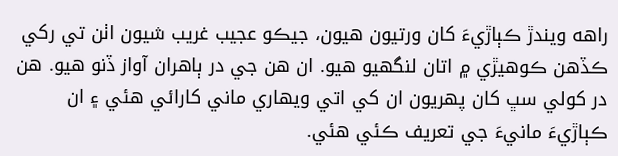راهه ويندڙ ڪٻاڙيءَ کان ورتيون هيون، جيڪو عجيب غريب شيون اٺن تي رکي ڪڏهن ڪوهيڙي ۾ اتان لنگهيو هيو. ان هن جي در ٻاهران آواز ڏنو هيو. هن در کولي سڀ کان پهريون ان کي اتي ويهاري ماني کارائي هئي ۽ ان ڪٻاڙيءَ مانيءَ جي تعريف ڪئي هئي.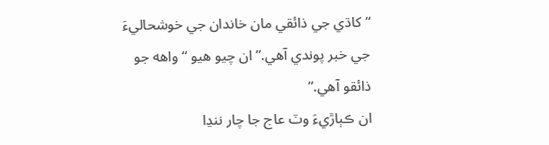“کاڌي جي ذائقي مان خاندان جي خوشحاليءَ جي خبر پوندي آهي.” ان چيو هيو “واهه جو ذائقو آهي.”
ان ڪٻاڙيءَ وٽ عاج جا چار ننڍا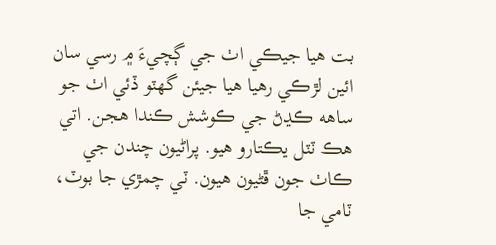بت هيا جيڪي اٺ جي ڳچيءَ ۾ رسي سان ائين لڙڪي رهيا هيا جيئن گهٽو ڏئي اٺ جو ساهه ڪڍڻ جي ڪوشش ڪندا هجن. اتي هڪ ٽٽل يڪتارو هيو. پراڻيون چندن جي ڪاٺ جون ڦڻيون هيون. ٽي چمڙي جا بوٽ، ٽامي جا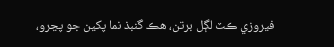فيروزي ڪٽ لڳل برتن، هڪ گنبذ نما پکين جو پڃرو،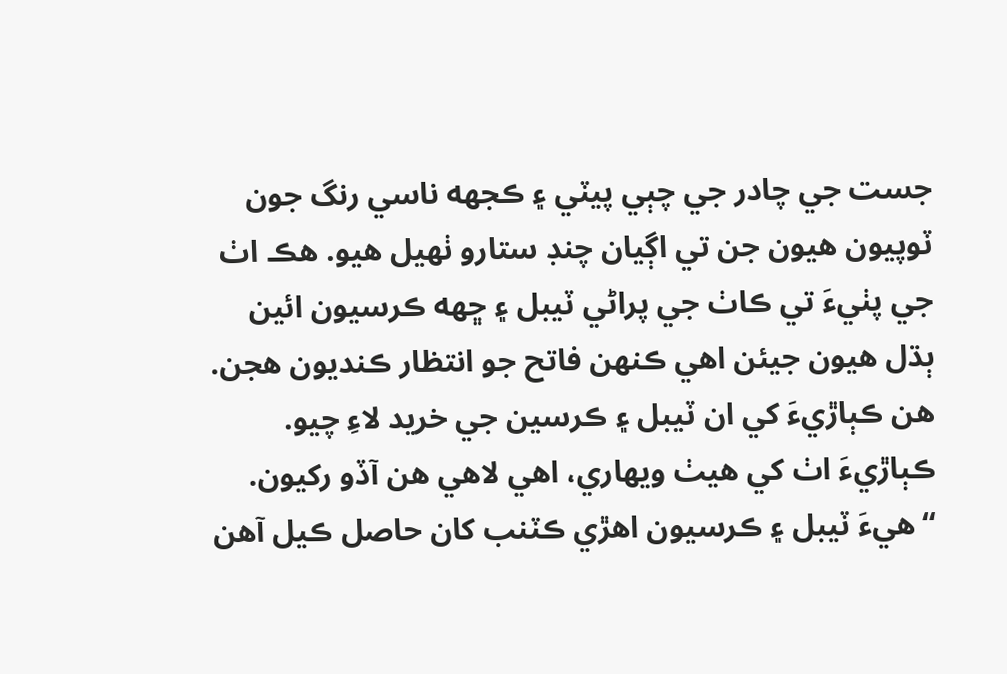جست جي چادر جي چٻي پيٽي ۽ ڪجهه ناسي رنگ جون ٽوپيون هيون جن تي اڳيان چنڊ ستارو ٺهيل هيو. هڪ اٺ جي پٺيءَ تي ڪاٺ جي پراڻي ٽيبل ۽ ڇهه ڪرسيون ائين ٻڌل هيون جيئن اهي ڪنهن فاتح جو انتظار ڪنديون هجن. هن ڪٻاڙيءَ کي ان ٽيبل ۽ ڪرسين جي خريد لاءِ چيو. ڪٻاڙيءَ اٺ کي هيٺ ويهاري، اهي لاهي هن آڏو رکيون.
“هيءَ ٽيبل ۽ ڪرسيون اهڙي ڪٽنب کان حاصل ڪيل آهن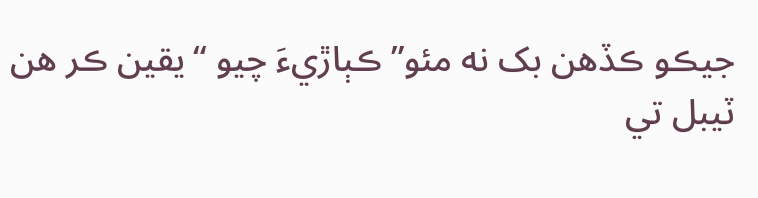جيڪو ڪڏهن بک نه مئو” ڪٻاڙيءَ چيو “يقين ڪر هن ٽيبل تي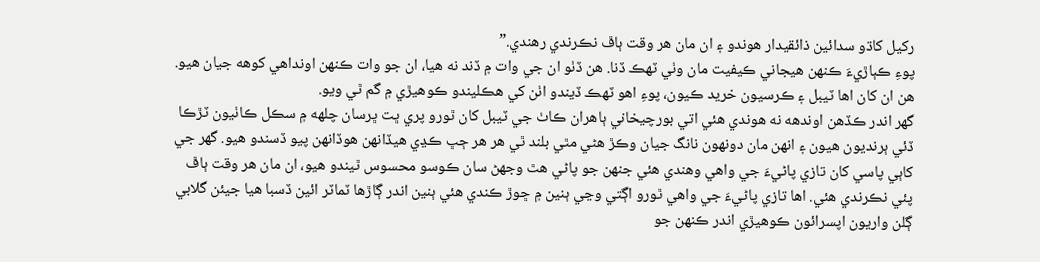رکيل کاڌو سدائين ذائقيدار هوندو ۽ ان مان هر وقت ٻاڦ نڪرندي رهندي.”
پوءِ ڪٻاڙيءَ ڪنهن هيجاني ڪيفيت مان وٺي ٽهڪ ڏنا. هن ڏٺو ان جي وات ۾ ڏند نه هيا، ان جو وات ڪنهن اونداهي کوهه جيان هيو. هن ان کان اها ٽيبل ۽ ڪرسيون خريد ڪيون، پوءِ اهو ٽهڪ ڏيندو اٺن کي هڪليندو ڪوهيڙي ۾ گم ٿي ويو.
گهر اندر ڪڏهن اوندهه نه هوندي هئي اتي بورچيخاني ٻاهران ڪاٺ جي ٽيبل کان ٿورو پري ڀت ڀرسان چلهه ۾ سڪل ڪاٺيون ٽڙڪا ڏئي ٻرنديون هيون ۽ انهن مان دونهون نانگ جيان وڪڙ هڻي مٿي بلند ٿي هر هر ڄڀ ڪڍي هيڏانهن هوڏانهن پيو ڏسندو هيو. گهر جي کاٻي پاسي کان تازي پاڻيءَ جي واهي وهندي هئي جنهن جو پاڻي هٿ وجهڻ سان ڪوسو محسوس ٿيندو هيو، ان مان هر وقت ٻاڦ پئي نڪرندي هئي. اها تازي پاڻيءَ جي واهي ٿورو اڳتي وڃي ٻنين ۾ ڇوڙ ڪندي هئي ٻنين اندر ڳاڙها ٽماٽر ائين ڏسبا هيا جيئن گلابي ڳلن واريون اپسرائون ڪوهيڙي اندر ڪنهن جو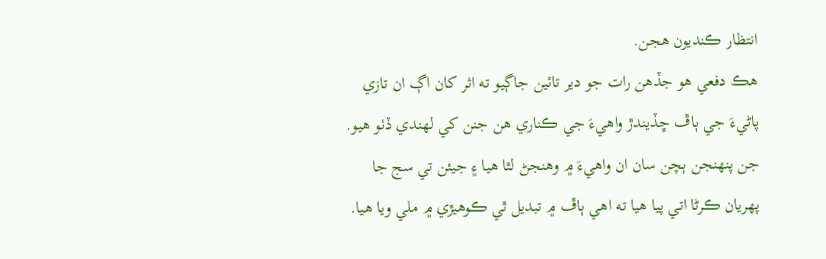انتظار ڪنديون هجن.
هڪ دفعي هو جڏهن رات جو دير تائين جاڳيو ته اثر کان اڳ ان تازي پاڻيءَ جي ٻاڦ ڇڏيندڙ واهيءَ جي ڪناري هن جنن کي لهندي ڏٺو هيو. جن پنهنجن ٻچن سان ان واهيءَ ۾ وهنجڻ لٿا هيا ۽ جيئن تي سج جا پهريان ڪرڻا اتي پيا هيا ته اهي ٻاڦ ۾ تبديل ٿي ڪوهيڙي ۾ ملي ويا هيا.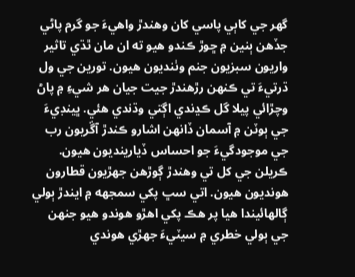گهر جي کاٻي پاسي کان وهندڙ واهيءَ جو گرم پاڻي جڏهن ٻنين ۾ ڇوڙ ڪندو هيو ته ان مان ٿڌي تاثير واريون سبزيون جنم وٺنديون هيون. تورين جي ول ڌرتيءَ تي ڪنهن رڙهندڙ جيت جيان هر شيءِ ۾ پاڻ وچڙائي پيلا گل ڪڍندي اڳتي وڌندي هئي. ڀينڊيءَ جي ٻوٽن ۾ آسمان ڏانهن اشارو ڪندڙ آڱريون رب جي موجودگيءَ جو احساس ڏيارينديون هيون. ڪريلن جي کل تي وهندڙ ڳوڙهن جهڙيون قطارون هونديون هيون. اتي سڀ پکي سمجهه ۾ ايندڙ ٻولي ڳالهائيندا هيا پر هڪ پکي اهڙو هوندو هيو جنهن جي ٻولي خطري ۾ سيٽيءَ جهڙي هوندي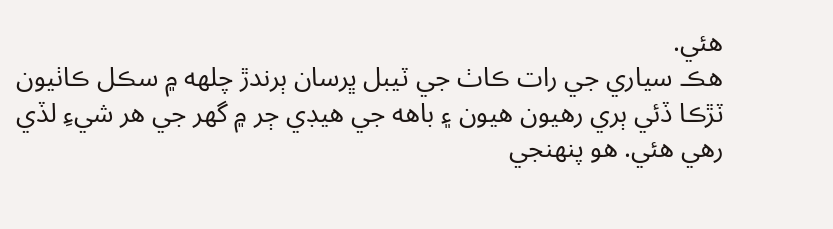هئي.
هڪ سياري جي رات ڪاٺ جي ٽيبل ڀرسان ٻرندڙ چلهه ۾ سڪل ڪاٺيون ٽڙڪا ڏئي ٻري رهيون هيون ۽ باهه جي هيڊي ڄر ۾ گهر جي هر شيءِ لڏي رهي هئي. هو پنهنجي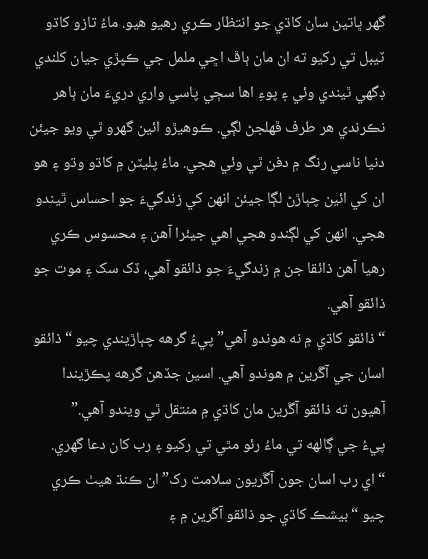گهر ڀاتين سان کاڌي جو انتظار ڪري رهيو هيو. ماءُ تازو کاڌو ٽيبل تي رکيو ته ان مان ٻاڦ اڇي ململ جي ڪپڙي جيان کلندي ڊگهي ٿيندي وئي ۽ پوءِ اها سڄي پاسي واري دريءَ مان ٻاهر نڪرندي هر طرف ڦهلجڻ لڳي. ڪوهيڙو ائين گهرو ٿي ويو جيئن دنيا ناسي رنگ ۾ دفن ٿي وئي هجي. ماءُ پليٽن ۾ کاڌو وڌو ۽ هو ان کي ائين چٻاڙڻ لڳا جيئن انهن کي زندگيءَ جو احساس ٿيندو هجي. انهن کي لڳندو هجي اهي جيئرا آهن ۽ محسوس ڪري رهيا آهن ذائقا جن ۾ زندگيءَ جو ذائقو آهي، ڏک سک ۽ موت جو ذائقو آهي.
“ذائقو کاڌي ۾ نه هوندو آهي” پيءُ گرهه چٻاڙيندي چيو “ذائقو اسان جي آڱرين ۾ هوندو آهي. اسين جڏهن گرهه پڪڙيندا آهيون ته ذائقو آڱرين مان کاڌي ۾ منتقل ٿي ويندو آهي.”
پيءُ جي ڳالهه تي ماءُ رئو مٿي تي رکيو ۽ رب کان دعا گهري.
“اي رب اسان جون آڱريون سلامت رک” ان ڪنڌ هيٺ ڪري چيو “بيشڪ کاڌي جو ذائقو آڱرين ۾ ۽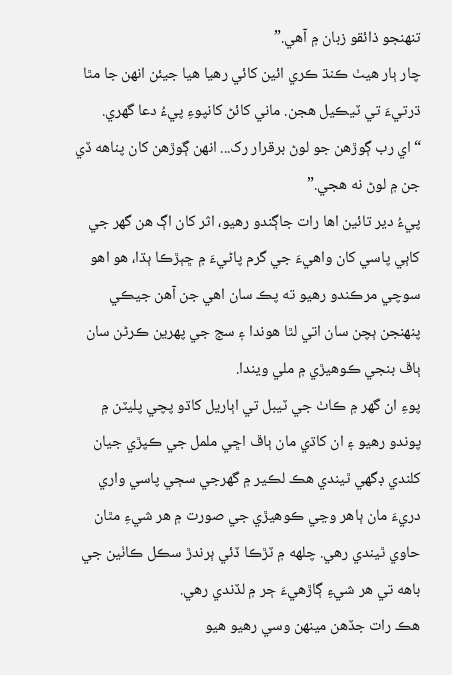تنهنجو ذائقو زبان ۾ آهي.”
چار ٻار هيٺ ڪنڌ ڪري ائين کائي رهيا هيا جيئن انهن جا مٿا ڌرتيءَ تي ٽيڪيل هجن. ماني کائڻ کانپوءِ پيءُ دعا گهري.
“اي رب ڳوڙهن جو لوڻ برقرار رک... انهن ڳوڙهن کان پناهه ڏي جن ۾ لوڻ نه هجي.”
پيءُ دير تائين اها رات جاڳندو رهيو، اثر کان اڳ هن گهر جي کاٻي پاسي کان واهيءَ جي گرم پاڻيءَ ۾ ڇٻڙڪا ٻڌا، هو اهو سوچي مرڪندو رهيو ته پڪ سان اهي جن آهن جيڪي پنهنجن ٻچن سان اتي لٿا هوندا ۽ سج جي پهرين ڪرڻن سان ٻاڦ بنجي ڪوهيڙي ۾ ملي ويندا.
پوءِ ان گهر ۾ ڪاٺ جي ٽيبل تي اٻاريل کاڌو پچي پليٽن ۾ پوندو رهيو ۽ ان کاڌي مان ٻاڦ اڇي ململ جي ڪپڙي جيان کلندي ڊگهي ٿيندي هڪ لڪير ۾ گهرجي سڄي پاسي واري دريءَ مان ٻاهر وڃي ڪوهيڙي جي صورت ۾ هر شيءِ مٿان حاوي ٿيندي رهي. چلهه ۾ ٽڙڪا ڏئي ٻرندڙ سڪل ڪاٺين جي باهه تي هر شيءِ ڳاڙهيءَ ڄر ۾ لڏندي رهي.
هڪ رات جڏهن مينهن وسي رهيو هيو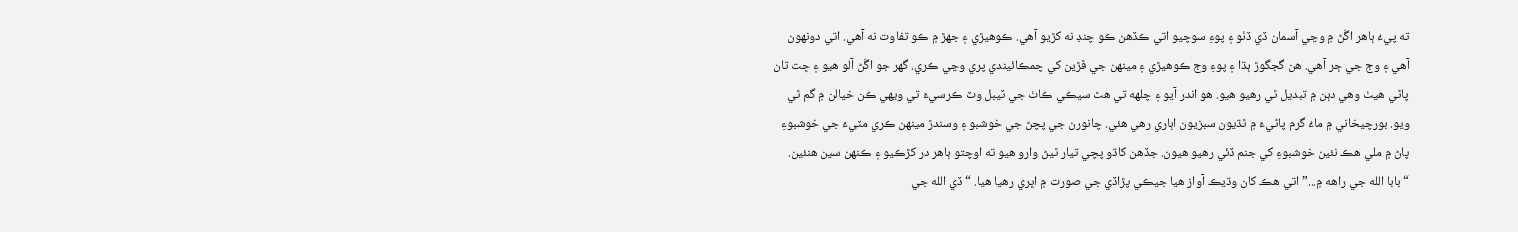ته پيءُ ٻاهر اڱڻ ۾ وڃي آسمان ڏي ڏٺو ۽ پوءِ سوچيو اتي ڪڏهن ڪو چنڊ نه کڙيو آهي. ڪوهيڙي ۽ جهڙ ۾ ڪو تفاوت نه آهي. اتي دونهون آهي ۽ وڄ جي ڄر آهي. هن گجگوڙ ٻڌا ۽ پوءِ وڄ ڪوهيڙي ۽ مينهن جي ڦڙين کي چمڪائيندي پري وڃي ڪري. گهر جو اڱڻ آلو هيو ۽ ڇت تان پاڻي هيٺ وهي دٻن ۾ تبديل ٿي رهيو هيو. هو اندر آيو ۽ چلهه تي هٿ سيڪي ڪاٺ جي ٽيبل وٽ ڪرسيءَ تي ويهي ڪن خيالن ۾ گم ٿي ويو. بورچيخاني ۾ ماءُ گرم پاڻيءَ ۾ ٿڌيون سبزيون اٻاري رهي هئي. چانورن جي پچڻ جي خوشبو ۽ وسندڙ مينهن ڪري مٽيءَ جي خوشبوءِ پاڻ ۾ ملي هڪ نئين خوشبوءِ کي جنم ڏئي رهيو هيون. جڏهن کاڌو پچي تيار ٿيڻ وارو هيو ته اوچتو ٻاهر در کڙڪيو ۽ ڪنهن سين هنئين.
“بابا الله جي راهه ۾...” اتي هڪ کان وڌيڪ آواز هيا جيڪي پڙاڏي جي صورت ۾ اڀري رهيا هيا. “ڏي الله جي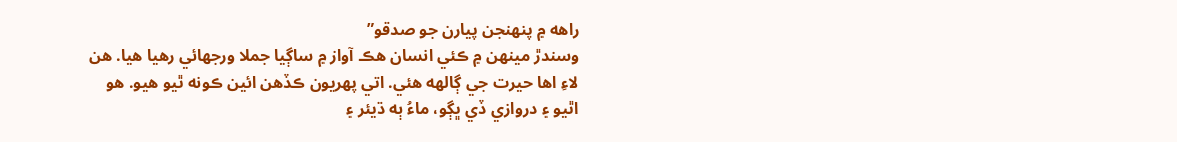راهه ۾ پنهنجن پيارن جو صدقو”
وسندڙ مينهن ۾ ڪئي انسان هڪ آواز ۾ ساڳيا جملا ورجهائي رهيا هيا. هن لاءِ اها حيرت جي ڳالهه هئي. اتي پهريون ڪڏهن ائين ڪونه ٿيو هيو. هو اٿيو ۽ دروازي ڏي ڀڳو، ماءُ ٻه ڌيئر ۽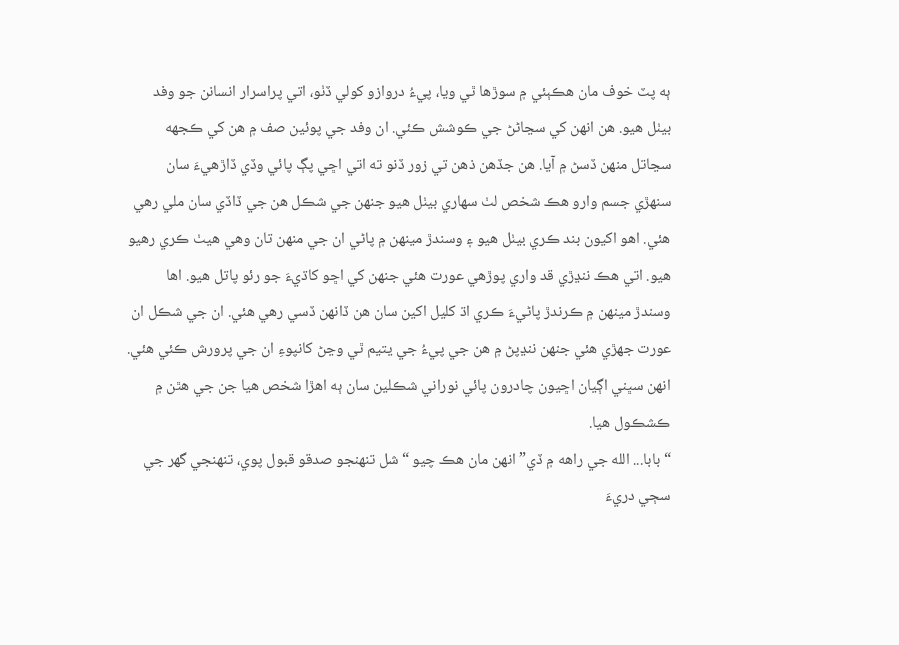ٻه پٽ خوف مان هڪٻئي ۾ سوڙها ٿي ويا، پيءُ دروازو کولي ڏٺو، اتي پراسرار انسانن جو وفد بيٺل هيو. هن انهن کي سڃاڻڻ جي ڪوشش ڪئي. ان وفد جي پوئين صف ۾ هن کي ڪجهه سڃاتل منهن ڏسڻ ۾ آيا. هن جڏهن ذهن تي زور ڏنو ته اتي اڇي پڳ پائي وڏي ڏاڙهيءَ سان سنهڙي جسم وارو هڪ شخص لٺ سهاري بيٺل هيو جنهن جي شڪل هن جي ڏاڏي سان ملي رهي هئي. اهو اکيون بند ڪري بيٺل هيو ۽ وسندڙ مينهن ۾ پاڻي ان جي منهن تان وهي هيٺ ڪري رهيو هيو. اتي هڪ ننڍڙي قد واري پوڙهي عورت هئي جنهن کي اڇو کاڌيءَ جو رئو پاتل هيو. اها وسندڙ مينهن ۾ ڪرندڙ پاڻيءَ ڪري اڌ کليل اکين سان هن ڏانهن ڏسي رهي هئي. ان جي شڪل ان عورت جهڙي هئي جنهن ننڍپڻ ۾ هن جي پيءُ جي يتيم ٿي وڃڻ کانپوءِ ان جي پرورش ڪئي هئي. انهن سڀني اڳيان اڇيون چادرون پائي نوراني شڪلين سان ٻه اهڙا شخص هيا جن جي هٿن ۾ ڪشڪول هيا.
“بابا... الله جي راهه ۾ ڏي” انهن مان هڪ چيو “شل تنهنجو صدقو قبول پوي، تنهنجي گهر جي سڄي دريءَ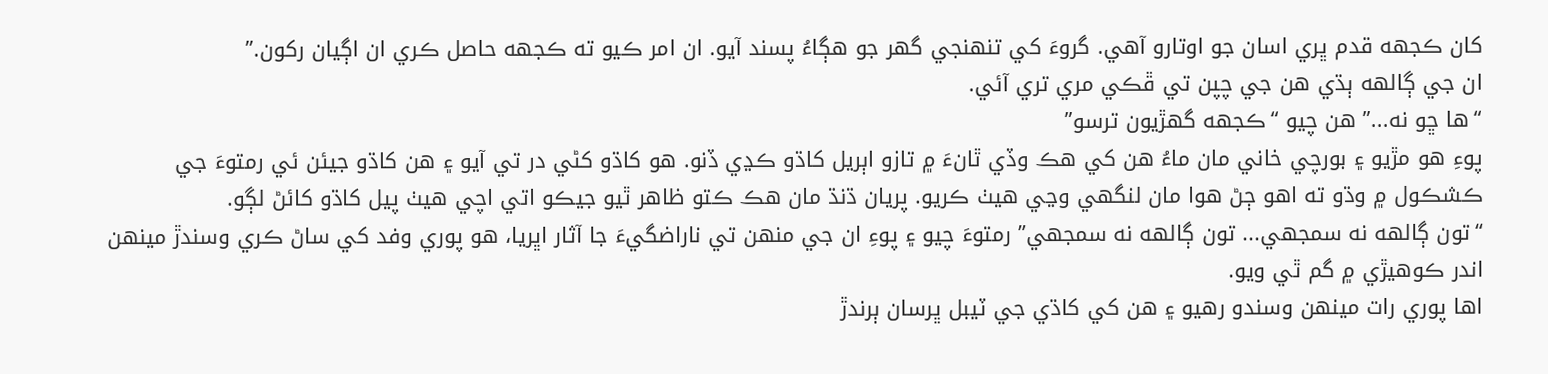کان ڪجهه قدم ڀري اسان جو اوتارو آهي. گروءَ کي تنهنجي گهر جو هڳاءُ پسند آيو. ان امر ڪيو ته ڪجهه حاصل ڪري ان اڳيان رکون.”
ان جي ڳالهه ٻڌي هن جي چپن تي ڦڪي مري تري آئي.
“ها ڇو نه...” هن چيو “ڪجهه گهڙيون ترسو”
پوءِ هو مڙيو ۽ بورچي خاني مان ماءُ هن کي هڪ وڏي ٿانءَ ۾ تازو اٻريل کاڌو ڪڍي ڏنو. هو کاڌو کڻي در تي آيو ۽ هن کاڌو جيئن ئي رمتوءَ جي ڪشڪول ۾ وڌو ته اهو ڄڻ هوا مان لنگهي وڃي هيٺ ڪريو. پريان ڌنڌ مان هڪ ڪتو ظاهر ٿيو جيڪو اتي اچي هيٺ پيل کاڌو کائڻ لڳو.
“تون ڳالهه نه سمجهي... تون ڳالهه نه سمجهي” رمتوءَ چيو ۽ پوءِ ان جي منهن تي ناراضگيءَ جا آثار اڀريا، هو پوري وفد کي ساڻ ڪري وسندڙ مينهن اندر ڪوهيڙي ۾ گم ٿي ويو.
اها پوري رات مينهن وسندو رهيو ۽ هن کي کاڌي جي ٽيبل ڀرسان ٻرندڙ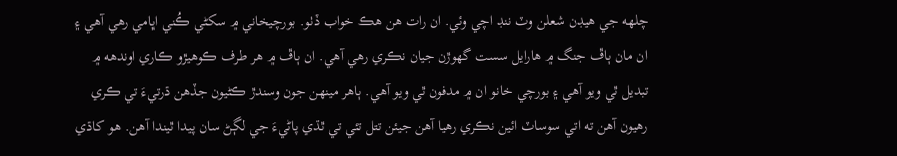چلهه جي هيڊن شعلن وٽ ننڊ اچي وئي. ان رات هن هڪ خواب ڏٺو. بورچيخاني ۾ سکڻي ڪُني اڀامي رهي آهي ۽ ان مان ٻاڦ جنگ ۾ هارايل سست گهوڙن جيان نڪري رهي آهي. ان ٻاڦ ۾ هر طرف ڪوهيڙو ڪاري اوندهه ۾ تبديل ٿي ويو آهي ۽ بورچي خانو ان ۾ مدفون ٿي ويو آهي. ٻاهر مينهن جون وسندڙ ڪڻيون جڏهن ڌرتيءَ تي ڪري رهيون آهن ته اتي سوساٽ ائين نڪري رهيا آهن جيئن تتل تئي تي ٿڌي پاڻيءَ جي لڳڻ سان پيدا ٿيندا آهن. هو کاڌي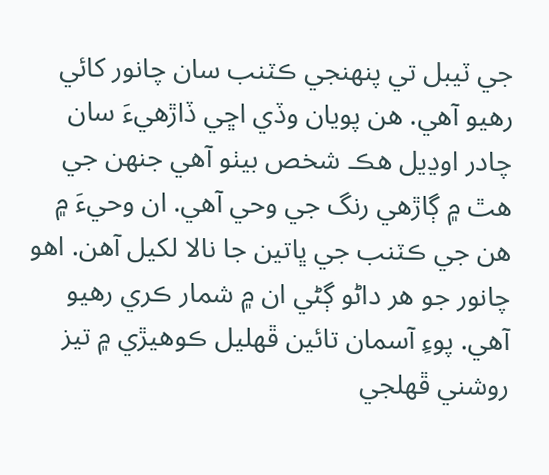جي ٽيبل تي پنهنجي ڪٽنب سان چانور کائي رهيو آهي. هن پويان وڏي اڇي ڏاڙهيءَ سان چادر اوڍيل هڪ شخص بيٺو آهي جنهن جي هٿ ۾ ڳاڙهي رنگ جي وحي آهي. ان وحيءَ ۾ هن جي ڪٽنب جي ڀاتين جا نالا لکيل آهن. اهو چانور جو هر داڻو ڳڻي ان ۾ شمار ڪري رهيو آهي. پوءِ آسمان تائين ڦهليل ڪوهيڙي ۾ تيز روشني ڦهلجي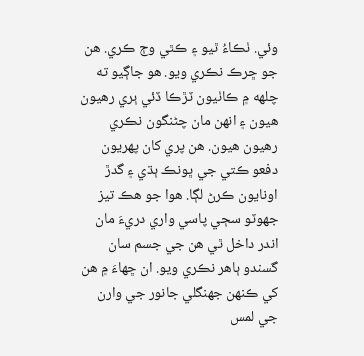وئي. ٺڪاءُ ٿيو ۽ ڪٿي وڄ ڪري. هن جو ڇرڪ نڪري ويو. هو جاڳيو ته چلهه ۾ ڪاٺيون ٽڙڪا ڏئي ٻري رهيون هيون ۽ انهن مان چڻنگون نڪري رهيون هيون. هن پري کان پهريون دفعو ڪتي جي ڀونڪ ٻڌي ۽ گدڙ اونايون ڪرڻ لڳا. هوا جو هڪ تيز جهوٽو سڄي پاسي واري دريءَ مان اندر داخل ٿي هن جي جسم سان گسندو ٻاهر نڪري ويو. ان ڇهاءَ ۾ هن کي ڪنهن جهنگلي جانور جي وارن جي لمس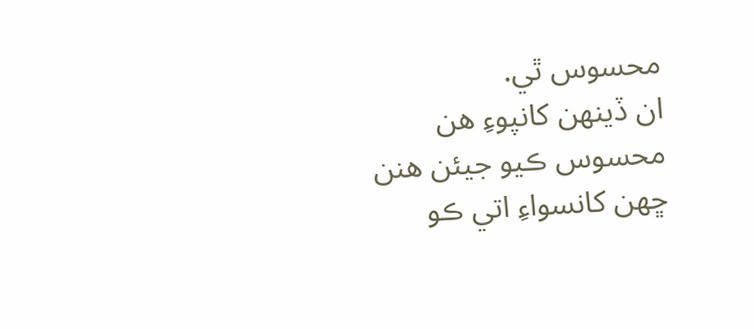محسوس ٿي.
ان ڏينهن کانپوءِ هن محسوس ڪيو جيئن هنن ڇهن کانسواءِ اتي ڪو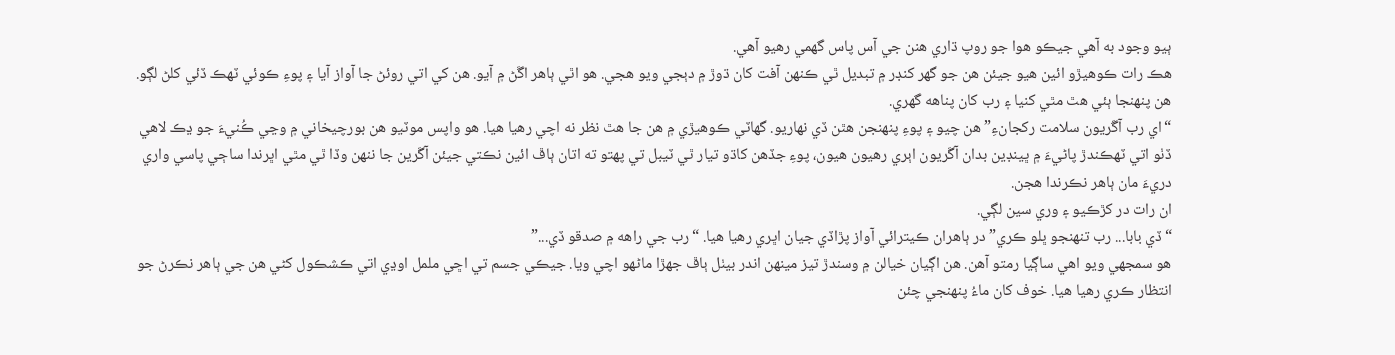ٻيو وجود به آهي جيڪو هوا جو روپ ڌاري هنن جي آس پاس گهمي رهيو آهي.
هڪ رات ڪوهيڙو ائين هيو جيئن هن جو گهر کنڊر ۾ تبديل ٿي ڪنهن آفت کان ڌوڙ ۾ دٻجي ويو هجي. هو اٿي ٻاهر اڱڻ ۾ آيو. هن کي اتي روئڻ جا آواز آيا ۽ پوءِ ڪوئي ٽهڪ ڏئي کلڻ لڳو. هن پنهنجا ٻئي هٿ مٿي کنيا ۽ رب کان پناهه گهري.
“اي رب آڱريون سلامت رکجانءِ” هن چيو ۽ پوءِ پنهنجن هٿن ڏي نهاريو. گهاٽي ڪوهيڙي ۾ هن جا هٿ نظر نه اچي رهيا هيا. هو واپس موٽيو هن بورچيخاني ۾ وڃي ڪُنيءَ جو ڍڪ لاهي ڏٺو اتي ٽهڪندڙ پاڻيءَ ۾ ڀينڊين بدان آڱريون اٻري رهيون هيون، پوءِ جڏهن کاڌو تيار ٿي ٽيبل تي پهتو ته اتان ٻاڦ ائين نڪتي جيئن آڱرين جا ننهن وڏا ٿي مٿي اڀرندا ساڄي پاسي واري دريءَ مان ٻاهر نڪرندا هجن.
ان رات در کڙڪيو ۽ وري سين لڳي.
“ڏي بابا... رب تنهنجو ڀلو ڪري” در ٻاهران ڪيترائي آواز پڙاڏي جيان اڀري رهيا هيا. “رب جي راهه ۾ صدقو ڏي...”
هو سمجهي ويو اهي ساڳيا رمتو آهن. هن اڳيان خيالن ۾ وسندڙ تيز مينهن اندر بيٺل ٻاڦ جهڙا ماڻهو اچي ويا. جيڪي جسم تي اڇي ململ اوڍي اتي ڪشڪول کڻي هن جي ٻاهر نڪرڻ جو انتظار ڪري رهيا هيا. خوف کان ماءُ پنهنجي چئن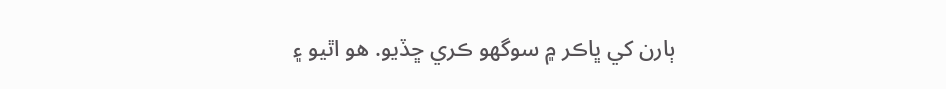ٻارن کي ڀاڪر ۾ سوگهو ڪري ڇڏيو. هو اٿيو ۽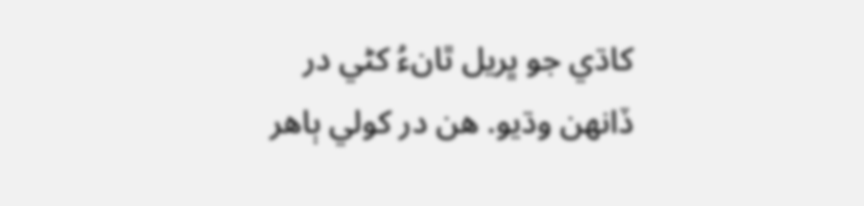کاڌي جو ڀريل ٿانءُ کڻي در ڏانهن وڌيو. هن در کولي ٻاهر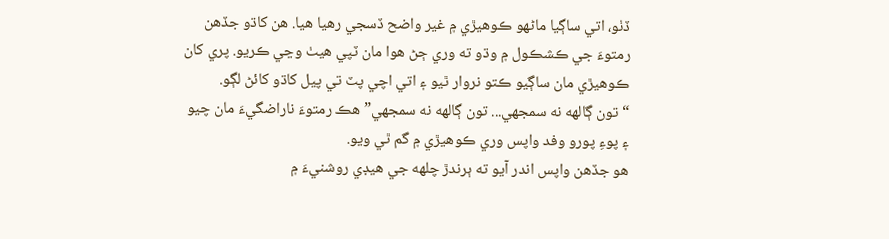ڏٺو، اتي ساڳيا ماڻهو ڪوهيڙي ۾ غير واضح ڏسجي رهيا هيا. هن کاڌو جڏهن رمتوءَ جي ڪشڪول ۾ وڌو ته وري ڄڻ هوا مان ٽپي هيٺ وڃي ڪريو. پري کان ڪوهيڙي مان ساڳيو ڪتو نروار ٿيو ۽ اتي اچي پٽ تي پيل کاڌو کائڻ لڳو.
“تون ڳالهه نه سمجهي... تون ڳالهه نه سمجهي” هڪ رمتوءَ ناراضگيءَ مان چيو ۽ پوءِ پورو وفد واپس وري ڪوهيڙي ۾ گم ٿي ويو.
هو جڏهن واپس اندر آيو ته ٻرندڙ چلهه جي هيڊي روشنيءَ ۾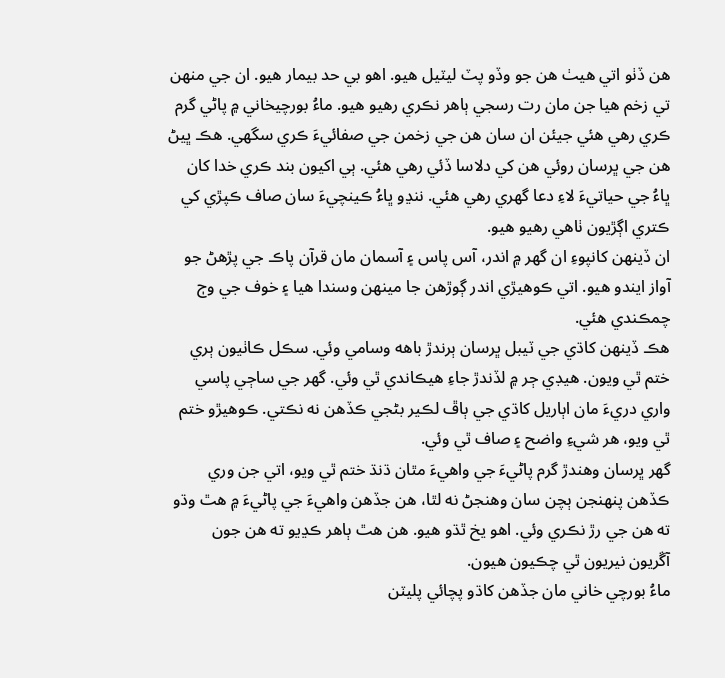هن ڏٺو اتي هيٺ هن جو وڏو پٽ ليٽيل هيو. اهو بي حد بيمار هيو. ان جي منهن تي زخم هيا جن مان رت رسجي ٻاهر نڪري رهيو هيو. ماءُ بورچيخاني ۾ پاڻي گرم ڪري رهي هئي جيئن ان سان هن جي زخمن جي صفائيءَ ڪري سگهي. هڪ ڀيڻ هن جي ڀرسان روئي هن کي دلاسا ڏئي رهي هئي. ٻي اکيون بند ڪري خدا کان ڀاءُ جي حياتيءَ لاءِ دعا گهري رهي هئي. ننڍو ڀاءُ ڪينچيءَ سان صاف ڪپڙي کي ڪتري اڳڙيون ٺاهي رهيو هيو.
ان ڏينهن کانپوءِ ان گهر ۾ اندر، آس پاس ۽ آسمان مان قرآن پاڪ جي پڙهڻ جو آواز ايندو هيو. اتي ڪوهيڙي اندر ڳوڙهن جا مينهن وسندا هيا ۽ خوف جي وڄ چمڪندي هئي.
هڪ ڏينهن کاڌي جي ٽيبل ڀرسان ٻرندڙ باهه وسامي وئي. سڪل ڪاٺيون ٻري ختم ٿي ويون. هيڊي ڄر ۾ لڏندڙ جاءِ هيڪاندي ٿي وئي. گهر جي ساڄي پاسي واري دريءَ مان اٻاريل کاڌي جي ٻاڦ لڪير بڻجي ڪڏهن نه نڪتي. ڪوهيڙو ختم ٿي ويو، هر شيءِ واضح ۽ صاف ٿي وئي.
گهر ڀرسان وهندڙ گرم پاڻيءَ جي واهيءَ مٿان ڌنڌ ختم ٿي ويو، اتي جن وري ڪڏهن پنهنجن ٻچن سان وهنجڻ نه لٿا، هن جڏهن واهيءَ جي پاڻيءَ ۾ هٿ وڌو ته هن جي رڙ نڪري وئي. اهو يخ ٿڌو هيو. هن هٿ ٻاهر ڪڍيو ته هن جون آڱريون نيريون ٿي چڪيون هيون.
ماءُ بورچي خاني مان جڏهن کاڌو پچائي پليٽن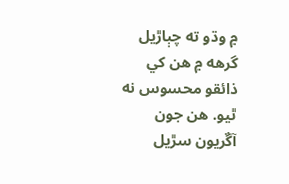۾ وڌو ته چٻاڙيل گرهه ۾ هن کي ذائقو محسوس نه ٿيو. هن جون آڱريون سڙيل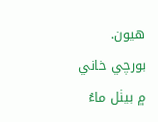هيون.
بورچي خاني ۾ بيٺل ماءُ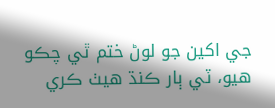جي اکين جو لوڻ ختم ٿي چڪو هيو، ٽي ٻار ڪنڌ هيٺ ڪري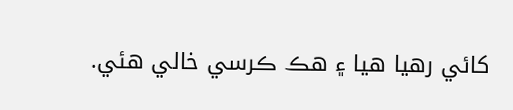کائي رهيا هيا ۽ هڪ ڪرسي خالي هئي.